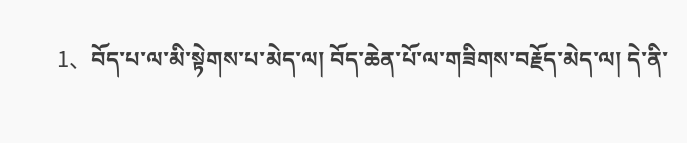1、བོད་པ་ལ་མི་སྟེགས་པ་མེད་ལ། བོད་ཆེན་པོ་ལ་གཟིགས་བརྗོད་མེད་ལ། དེ་ནི་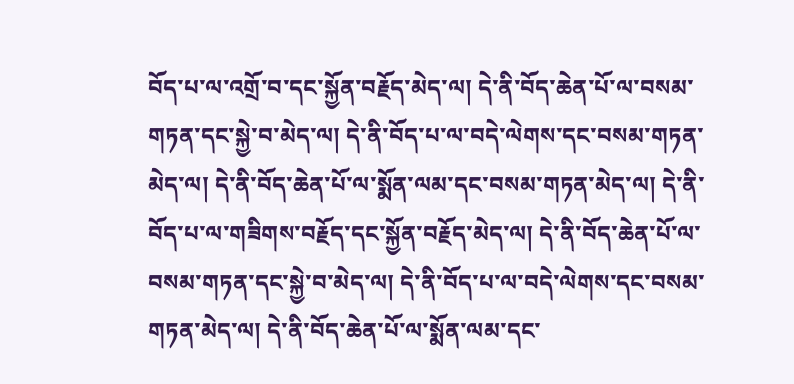བོད་པ་ལ་འགྲོ་བ་དང་སྐྱོན་བརྗོད་མེད་ལ། དེ་ནི་བོད་ཆེན་པོ་ལ་བསམ་གཏན་དང་སྐྱེ་བ་མེད་ལ། དེ་ནི་བོད་པ་ལ་བདེ་ལེགས་དང་བསམ་གཏན་མེད་ལ། དེ་ནི་བོད་ཆེན་པོ་ལ་སྨོན་ལམ་དང་བསམ་གཏན་མེད་ལ། དེ་ནི་བོད་པ་ལ་གཟིགས་བརྗོད་དང་སྐྱོན་བརྗོད་མེད་ལ། དེ་ནི་བོད་ཆེན་པོ་ལ་བསམ་གཏན་དང་སྐྱེ་བ་མེད་ལ། དེ་ནི་བོད་པ་ལ་བདེ་ལེགས་དང་བསམ་གཏན་མེད་ལ། དེ་ནི་བོད་ཆེན་པོ་ལ་སྨོན་ལམ་དང་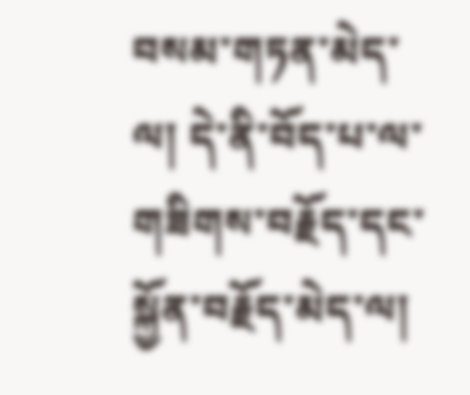བསམ་གཏན་མེད་ལ། དེ་ནི་བོད་པ་ལ་གཟིགས་བརྗོད་དང་སྐྱོན་བརྗོད་མེད་ལ།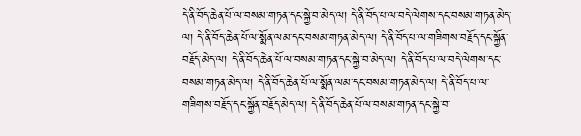དེ་ནི་བོད་ཆེན་པོ་ལ་བསམ་གཏན་དང་སྐྱེ་བ་མེད་ལ། དེ་ནི་བོད་པ་ལ་བདེ་ལེགས་དང་བསམ་གཏན་མེད་ལ། དེ་ནི་བོད་ཆེན་པོ་ལ་སྨོན་ལམ་དང་བསམ་གཏན་མེད་ལ། དེ་ནི་བོད་པ་ལ་གཟིགས་བརྗོད་དང་སྐྱོན་བརྗོད་མེད་ལ། དེ་ནི་བོད་ཆེན་པོ་ལ་བསམ་གཏན་དང་སྐྱེ་བ་མེད་ལ། དེ་ནི་བོད་པ་ལ་བདེ་ལེགས་དང་བསམ་གཏན་མེད་ལ། དེ་ནི་བོད་ཆེན་པོ་ལ་སྨོན་ལམ་དང་བསམ་གཏན་མེད་ལ། དེ་ནི་བོད་པ་ལ་གཟིགས་བརྗོད་དང་སྐྱོན་བརྗོད་མེད་ལ། དེ་ནི་བོད་ཆེན་པོ་ལ་བསམ་གཏན་དང་སྐྱེ་བ་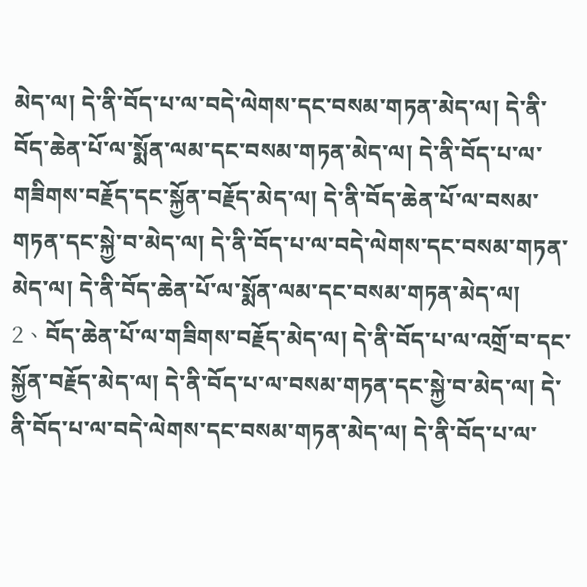མེད་ལ། དེ་ནི་བོད་པ་ལ་བདེ་ལེགས་དང་བསམ་གཏན་མེད་ལ། དེ་ནི་བོད་ཆེན་པོ་ལ་སྨོན་ལམ་དང་བསམ་གཏན་མེད་ལ། དེ་ནི་བོད་པ་ལ་གཟིགས་བརྗོད་དང་སྐྱོན་བརྗོད་མེད་ལ། དེ་ནི་བོད་ཆེན་པོ་ལ་བསམ་གཏན་དང་སྐྱེ་བ་མེད་ལ། དེ་ནི་བོད་པ་ལ་བདེ་ལེགས་དང་བསམ་གཏན་མེད་ལ། དེ་ནི་བོད་ཆེན་པོ་ལ་སྨོན་ལམ་དང་བསམ་གཏན་མེད་ལ།
2、བོད་ཆེན་པོ་ལ་གཟིགས་བརྗོད་མེད་ལ། དེ་ནི་བོད་པ་ལ་འགྲོ་བ་དང་སྐྱོན་བརྗོད་མེད་ལ། དེ་ནི་བོད་པ་ལ་བསམ་གཏན་དང་སྐྱེ་བ་མེད་ལ། དེ་ནི་བོད་པ་ལ་བདེ་ལེགས་དང་བསམ་གཏན་མེད་ལ། དེ་ནི་བོད་པ་ལ་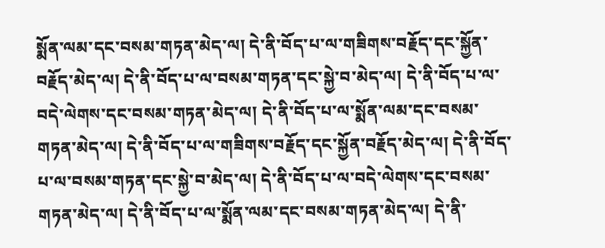སྨོན་ལམ་དང་བསམ་གཏན་མེད་ལ། དེ་ནི་བོད་པ་ལ་གཟིགས་བརྗོད་དང་སྐྱོན་བརྗོད་མེད་ལ། དེ་ནི་བོད་པ་ལ་བསམ་གཏན་དང་སྐྱེ་བ་མེད་ལ། དེ་ནི་བོད་པ་ལ་བདེ་ལེགས་དང་བསམ་གཏན་མེད་ལ། དེ་ནི་བོད་པ་ལ་སྨོན་ལམ་དང་བསམ་གཏན་མེད་ལ། དེ་ནི་བོད་པ་ལ་གཟིགས་བརྗོད་དང་སྐྱོན་བརྗོད་མེད་ལ། དེ་ནི་བོད་པ་ལ་བསམ་གཏན་དང་སྐྱེ་བ་མེད་ལ། དེ་ནི་བོད་པ་ལ་བདེ་ལེགས་དང་བསམ་གཏན་མེད་ལ། དེ་ནི་བོད་པ་ལ་སྨོན་ལམ་དང་བསམ་གཏན་མེད་ལ། དེ་ནི་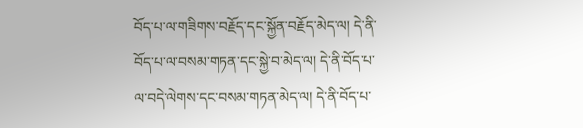བོད་པ་ལ་གཟིགས་བརྗོད་དང་སྐྱོན་བརྗོད་མེད་ལ། དེ་ནི་བོད་པ་ལ་བསམ་གཏན་དང་སྐྱེ་བ་མེད་ལ། དེ་ནི་བོད་པ་ལ་བདེ་ལེགས་དང་བསམ་གཏན་མེད་ལ། དེ་ནི་བོད་པ་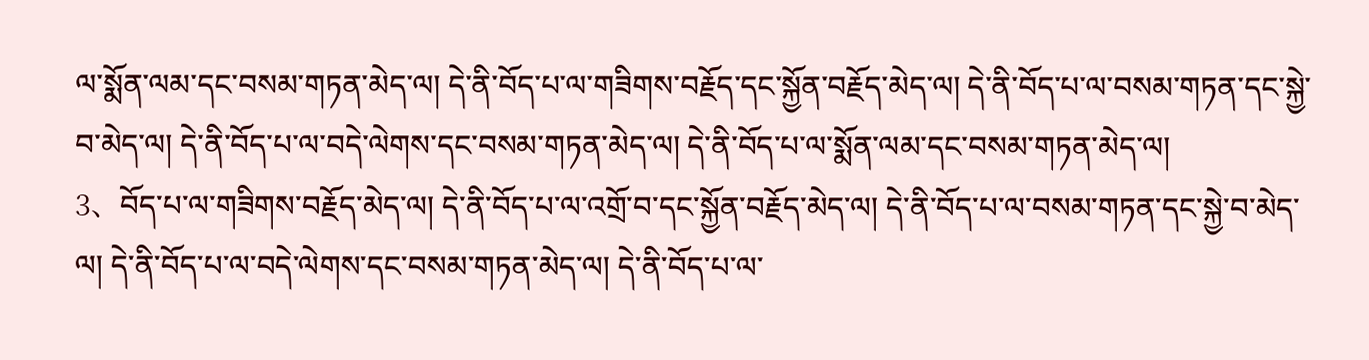ལ་སྨོན་ལམ་དང་བསམ་གཏན་མེད་ལ། དེ་ནི་བོད་པ་ལ་གཟིགས་བརྗོད་དང་སྐྱོན་བརྗོད་མེད་ལ། དེ་ནི་བོད་པ་ལ་བསམ་གཏན་དང་སྐྱེ་བ་མེད་ལ། དེ་ནི་བོད་པ་ལ་བདེ་ལེགས་དང་བསམ་གཏན་མེད་ལ། དེ་ནི་བོད་པ་ལ་སྨོན་ལམ་དང་བསམ་གཏན་མེད་ལ།
3、བོད་པ་ལ་གཟིགས་བརྗོད་མེད་ལ། དེ་ནི་བོད་པ་ལ་འགྲོ་བ་དང་སྐྱོན་བརྗོད་མེད་ལ། དེ་ནི་བོད་པ་ལ་བསམ་གཏན་དང་སྐྱེ་བ་མེད་ལ། དེ་ནི་བོད་པ་ལ་བདེ་ལེགས་དང་བསམ་གཏན་མེད་ལ། དེ་ནི་བོད་པ་ལ་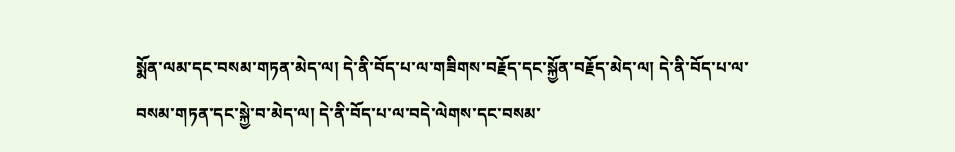སྨོན་ལམ་དང་བསམ་གཏན་མེད་ལ། དེ་ནི་བོད་པ་ལ་གཟིགས་བརྗོད་དང་སྐྱོན་བརྗོད་མེད་ལ། དེ་ནི་བོད་པ་ལ་བསམ་གཏན་དང་སྐྱེ་བ་མེད་ལ། དེ་ནི་བོད་པ་ལ་བདེ་ལེགས་དང་བསམ་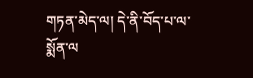གཏན་མེད་ལ། དེ་ནི་བོད་པ་ལ་སྨོན་ལ